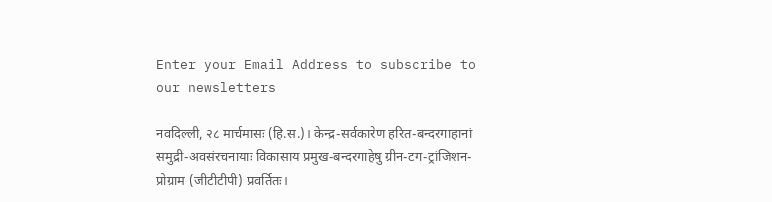Enter your Email Address to subscribe to our newsletters

नवदिल्ली, २८ मार्चमासः (हि.स.)। केन्द्र-सर्वकारेण हरित-बन्दरगाहानां समुद्री-अवसंरचनायाः विकासाय प्रमुख-बन्दरगाहेषु ग्रीन-टग-ट्रांजिशन-प्रोग्राम (जीटीटीपी) प्रवर्तितः।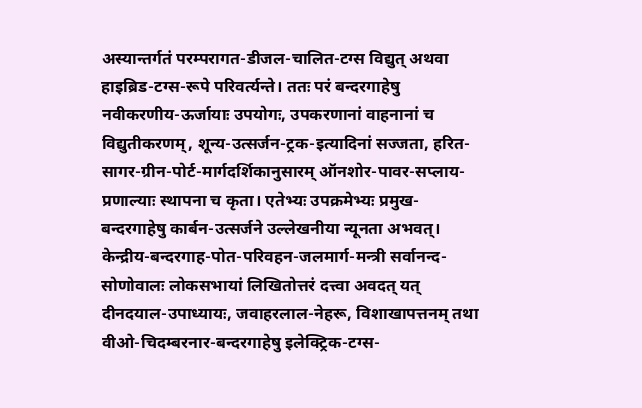अस्यान्तर्गतं परम्परागत-डीजल-चालित-टग्स विद्युत् अथवा हाइब्रिड-टग्स-रूपे परिवर्त्यन्ते। ततः परं बन्दरगाहेषु नवीकरणीय-ऊर्जायाः उपयोगः, उपकरणानां वाहनानां च विद्युतीकरणम्, शून्य-उत्सर्जन-ट्रक-इत्यादिनां सज्जता, हरित-सागर-ग्रीन-पोर्ट-मार्गदर्शिकानुसारम् ऑनशोर-पावर-सप्लाय-प्रणाल्याः स्थापना च कृता। एतेभ्यः उपक्रमेभ्यः प्रमुख-बन्दरगाहेषु कार्बन-उत्सर्जने उल्लेखनीया न्यूनता अभवत्।
केन्द्रीय-बन्दरगाह-पोत-परिवहन-जलमार्ग-मन्त्री सर्वानन्द-सोणोवालः लोकसभायां लिखितोत्तरं दत्त्वा अवदत् यत् दीनदयाल-उपाध्यायः, जवाहरलाल-नेहरू, विशाखापत्तनम् तथा वीओ-चिदम्बरनार-बन्दरगाहेषु इलेक्ट्रिक-टग्स-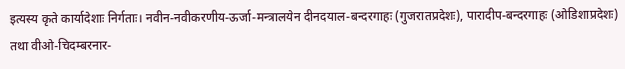इत्यस्य कृते कार्यादेशाः निर्गताः। नवीन-नवीकरणीय-ऊर्जा-मन्त्रालयेन दीनदयाल-बन्दरगाहः (गुजरातप्रदेशः), पारादीप-बन्दरगाहः (ओडिशाप्रदेशः) तथा वीओ-चिदम्बरनार-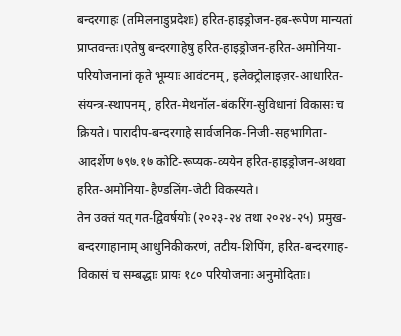बन्दरगाहः (तमिलनाडुप्रदेशः) हरित-हाइड्रोजन-हब-रूपेण मान्यतां प्राप्तवन्तः।एतेषु बन्दरगाहेषु हरित-हाइड्रोजन-हरित-अमोनिया-परियोजनानां कृते भूम्याः आवंटनम्, इलेक्ट्रोलाइज़र-आधारित-संयन्त्र-स्थापनम्, हरित-मेथनॉल-बंकरिंग-सुविधानां विकासः च क्रियते। पारादीप-बन्दरगाहे सार्वजनिक-निजी-सहभागिता-आदर्शेण ७९७.१७ कोटि-रूप्यक-व्ययेन हरित-हाइड्रोजन-अथवा हरित-अमोनिया-हैण्डलिंग-जेटी विकस्यते।
तेन उक्तं यत् गत-द्विवर्षयोः (२०२३-२४ तथा २०२४-२५) प्रमुख-बन्दरगाहानाम् आधुनिकीकरणं, तटीय-शिपिंग, हरित-बन्दरगाह-विकासं च सम्बद्धाः प्रायः १८० परियोजनाः अनुमोदिताः।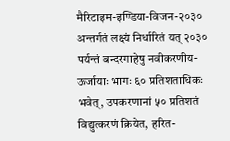मैरिटाइम-इण्डिया-विजन-२०३० अन्तर्गतं लक्ष्यं निर्धारितं यत् २०३० पर्यन्तं बन्दरगाहेषु नवीकरणीय-ऊर्जायाः भागः ६० प्रतिशताधिकः भवेत्, उपकरणानां ५० प्रतिशतं विद्युत्करणं क्रियेत, हरित-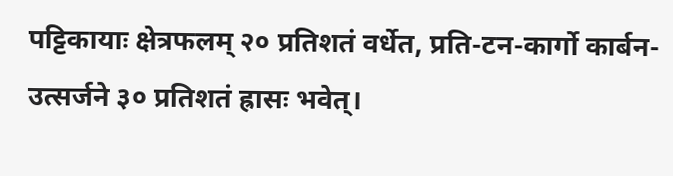पट्टिकायाः क्षेत्रफलम् २० प्रतिशतं वर्धेत, प्रति-टन-कार्गो कार्बन-उत्सर्जने ३० प्रतिशतं ह्रासः भवेत्।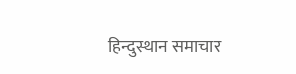हिन्दुस्थान समाचार